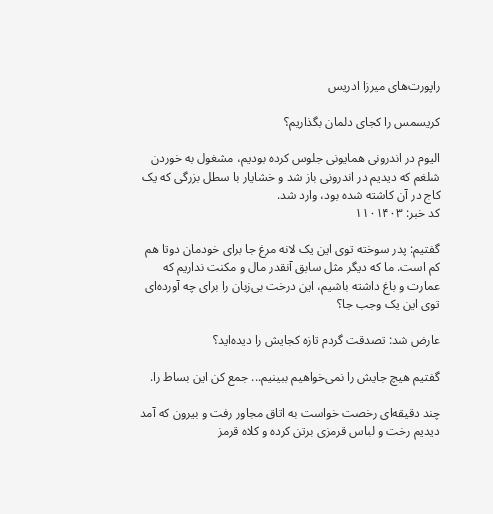راپورت‌های میرزا ادریس‌

کریسمس را کجای دلمان بگذاریم؟

الیوم در اندرونی همایونی جلوس کرده بودیم، مشغول به خوردن شلغم که دیدیم در اندرونی باز شد و خشایار با سطل بزرگی که یک کاج در آن کاشته شده بود، وارد شد.
کد خبر: ۱۱۰۱۴۰۳

گفتیم: پدر سوخته توی این یک لانه مرغ جا برای خودمان دوتا هم کم است. ما که دیگر مثل سابق آنقدر مال و مکنت نداریم که عمارت و باغ داشته باشیم، این درخت بی‌زبان را برای چه آورده‌ای توی این یک وجب جا؟

عارض شد: تصدقت گردم تازه کجایش را دیده‌اید؟

گفتیم هیچ جایش را نمی‌خواهیم ببینیم... جمع کن این بساط را.

چند دقیقه‌ای رخصت خواست به اتاق مجاور رفت و بیرون که آمد دیدیم رخت و لباس قرمزی برتن کرده و کلاه قرمز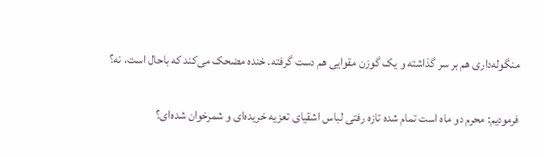منگوله‌داری هم بر سر گذاشته و یک گوزن مقوایی هم دست گرفته. خنده مضحک می‌کند که باحال است، نه؟

فرمودیم: محرم دو ماه است تمام شده تازه رفتی لباس اشقیای تعزیه خریده‌ای و شمرخوان شده‌ای؟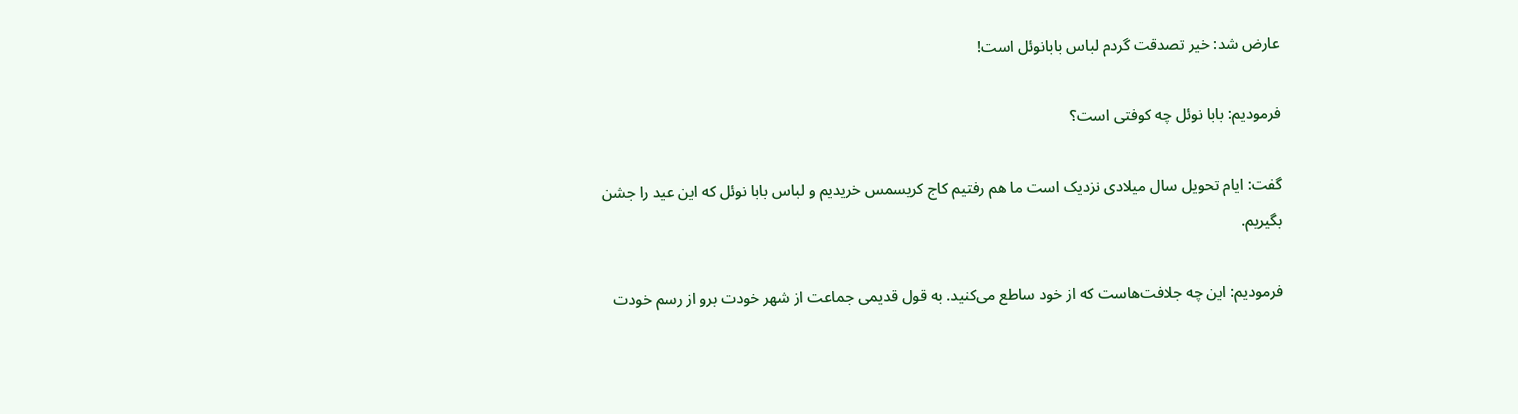عارض شد: خیر تصدقت گردم لباس بابانوئل است!

فرمودیم: بابا نوئل چه کوفتی است؟

گفت: ایام تحویل سال میلادی نزدیک است ما هم رفتیم کاج کریسمس خریدیم و لباس بابا نوئل که این عید را جشن بگیریم.

فرمودیم: این چه جلافت‌هاست که از خود ساطع می‌کنید. به قول قدیمی جماعت از شهر خودت برو از رسم خودت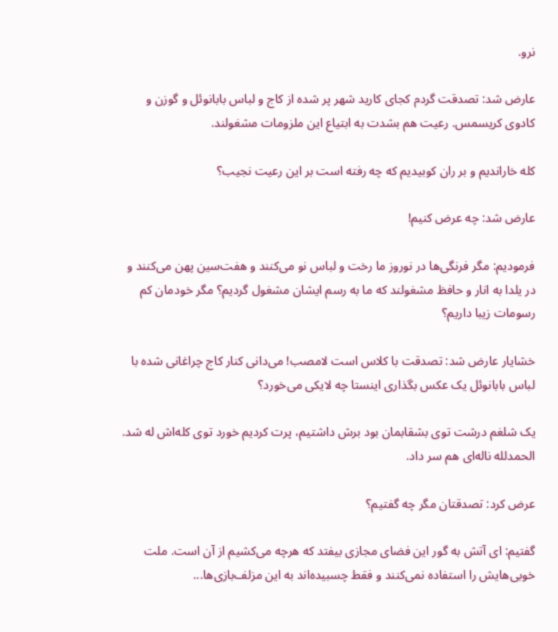نرو.

عارض شد: تصدقت گردم کجای کارید شهر پر شده از کاج و لباس بابانوئل و گوزن و کادوی کریسمس. رعیت هم بشدت به ابتیاع این ملزومات مشغولند.

کله خاراندیم و بر ران کوبیدیم که چه رفته است بر این رعیت نجیب؟

عارض شد: چه عرض کنیم!

فرمودیم: مگر فرنگی‌ها در نوروز ما رخت و لباس نو می‌کنند و هفت‌سین پهن می‌کنند و در یلدا به انار و حافظ مشغولند که ما به رسم ایشان مشغول گردیم؟ مگر خودمان کم رسومات زیبا داریم؟

خشایار عارض شد: تصدقت با کلاس است لامصب! می‌دانی کنار کاج چراغانی شده با لباس بابانوئل یک عکس بگذاری اینستا چه لایکی می‌خورد؟

یک شلغم درشت توی بشقابمان بود برش داشتیم، پرت کردیم خورد توی کله‌اش له شد. الحمدلله ناله‌ای هم سر داد.

عرض کرد: تصدقتان مگر چه گفتیم؟

گفتیم: ای آتش به گور این فضای مجازی بیفتد که هرچه می‌کشیم از آن است. ملت خوبی‌هایش را استفاده نمی‌کنند و فقط چسبیده‌اند به این مزلف‌بازی‌ها...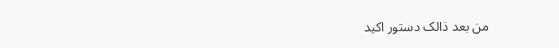من بعد ذالک دستور اکید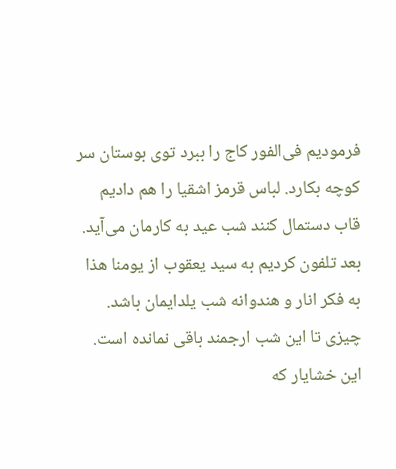فرمودیم فی‌الفور کاج را ببرد توی بوستان سر کوچه بکارد. لباس قرمز اشقیا را هم دادیم قاب دستمال کنند شب عید به کارمان می‌آید. بعد تلفون کردیم به سید یعقوب از یومنا هذا به فکر انار و هندوانه شب یلدایمان باشد. چیزی تا این شب ارجمند باقی نمانده است. این خشایار که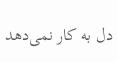دل به کار نمی‌دهد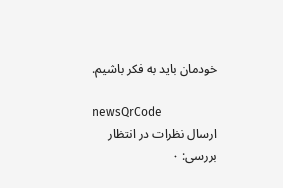خودمان باید به فکر باشیم.

newsQrCode
ارسال نظرات در انتظار بررسی: ۰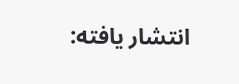انتشار یافته: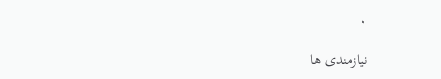۰

نیازمندی ها